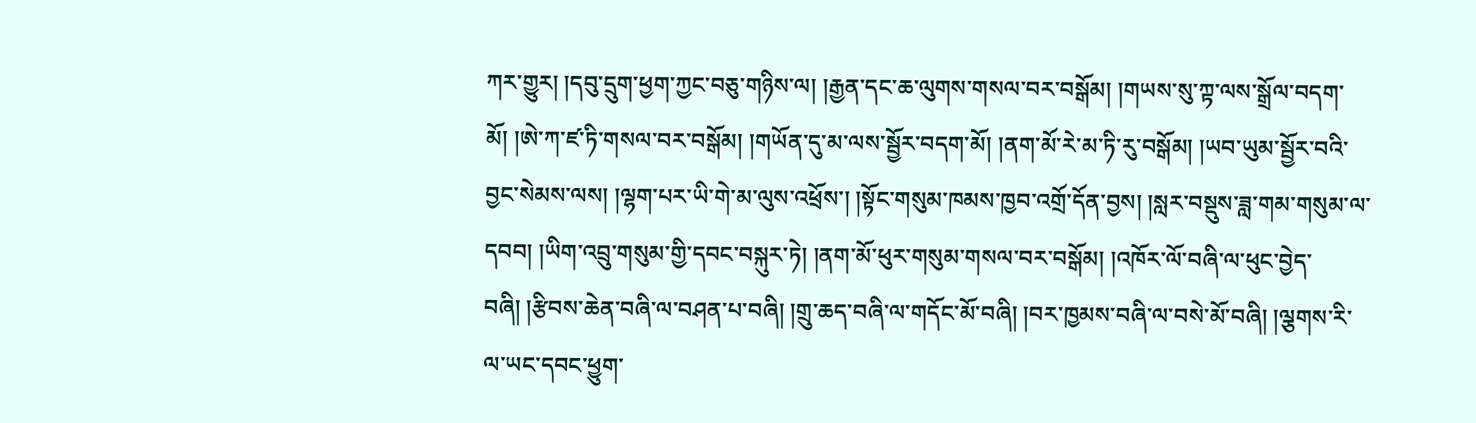ཀར་གྱུར། །དབུ་དྲུག་ཕྱག་ཀྱང་བཅུ་གཉིས་ལ། །རྒྱན་དང་ཆ་ལུགས་གསལ་བར་བསྒོམ། །གཡས་སུ་ཀྟ་ལས་སྒྲོལ་བདག་མོ། །ཨེ་ཀ་ཛ་ཏི་གསལ་བར་བསྒོམ། །གཡོན་དུ་མ་ལས་སྦྱོར་བདག་མོ། །ནག་མོ་རེ་མ་ཏི་རུ་བསྒོམ། །ཡབ་ཡུམ་སྦྱོར་བའི་བྱང་སེམས་ལས། །ལྷག་པར་ཡི་གེ་མ་ལུས་འཕྲོས་། །སྟོང་གསུམ་ཁམས་ཁྱབ་འགྲོ་དོན་བྱས། །སླར་བསྡུས་ཟླ་གམ་གསུམ་ལ་དབབ། །ཡིག་འབྲུ་གསུམ་གྱི་དབང་བསྐུར་ཏེ། །ནག་མོ་ཕུར་གསུམ་གསལ་བར་བསྒོམ། །འཁོར་ལོ་བཞི་ལ་ཕུང་བྱེད་བཞི། །རྩིབས་ཆེན་བཞི་ལ་བཤན་པ་བཞི། །གྲུ་ཆད་བཞི་ལ་གདོང་མོ་བཞི། །བར་ཁྱམས་བཞི་ལ་བསེ་མོ་བཞི། །ལྕགས་རི་ལ་ཡང་དབང་ཕྱུག་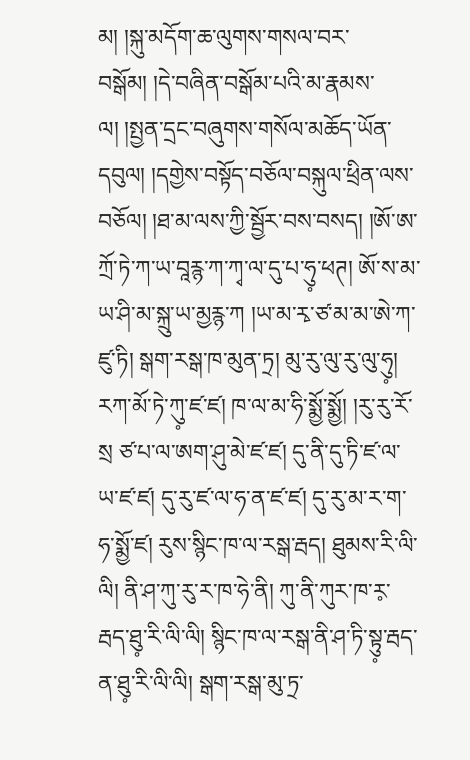མ། །སྐུ་མདོག་ཆ་ལུགས་གསལ་བར་བསྒོམ། །དེ་བཞིན་བསྒོམ་པའི་མ་རྣམས་ལ། །སྤྱན་དྲང་བཞུགས་གསོལ་མཆོད་ཡོན་དབུལ། །དགྱེས་བསྟོད་བཅོལ་བསྐུལ་ཕྲིན་ལས་བཅོལ། །ཐ་མ་ལས་ཀྱི་སྦྱོར་བས་བསད། །ཨོ་ཨ་ཀྲོ་ཏེ་ཀ་ཡ་བཱརྙ་ཀ་ཀྭ་ལ་དུ་པ་ཧུ༷་ཕཊ། ཨོ་ས་མ་ཡ་ཤི་མ་སྐྲུ་ཡ་མྱརྙ་ཀ །ཡ་མ་རྭ་ཙ་མ་མ་ཨེ་ཀ་ཛུ་ཏི། སྒག་རསྒ་ཁ་མུན་ཏྲ། མུ་རུ་ལུ་རུ་ལུ་ཧུ༷། རཀ་མོ་ཏེ་ཀུ༷་ཛ་ཛ། ཁ་ལ་མ་ཧི་སྨྱོ་སྨྱོ། །རུ་རུ་རོ་སྲ ཙ་པ་ལ་ཨག་ཤུ་མེ་ཛ་ཛ། དུ་ནི་དུ་ཏི་ཛ་ལ་ཡ་ཛ་ཛ། དུ་རུ་ཛ་ལ་ཧ་ན་ཛ་ཛ། དུ་རུ་མ་ར་ག་ཧ་སྨྱོ་ཛ། རུས་སྙིང་ཁ་ལ་རསྒ་རྦད། ཐུམས་རི་ལི་ལི། ནི་ཤ་ཀུ་རུ་ར་ཁ་ཧེ་ནི། ཀུ་ནི་ཀུར་ཁ་ར༷་རྦད་ཐུ༷་རི་ལི་ལི། སྙིང་ཁ་ལ་རསྒ་ནི་ཤ་ཏི་སྟུ༷་རྦད་ན་ཐུ༷་རི་ལི་ལི། སྒག་རསྒ་མུ་ཏྲ་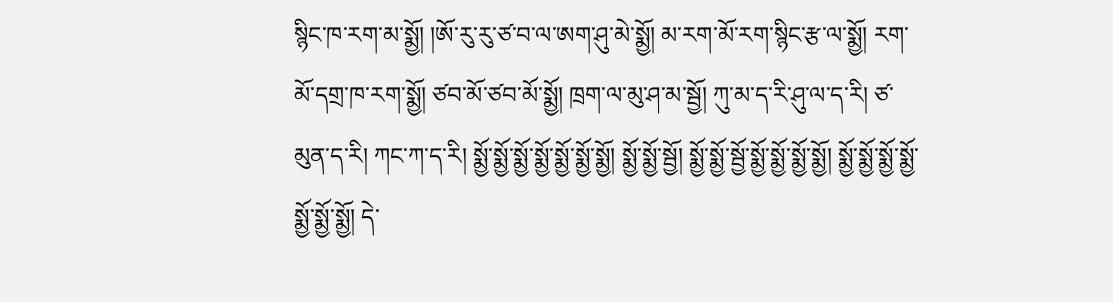སྙིང་ཁ་རག་མ་སྨྱོ། །ཨོ་རུ་རུ་ཙ་བ་ལ་ཨག་ཤུ་མེ་སྨྱོ། མ་རག་མོ་རག་སྙིང་རྩ་ལ་སྨྱོ། རག་མོ་དགྲ་ཁ་རག་སྨྱོ། ཙབ་མོ་ཙབ་མོ་སྨྱོ། ཁྲག་ལ་མུ་ཤ་མ་སྦྱོ། ཀུ་མ་ད་རི་ཤུ་ལ་ད་རི། ཙ་མུན་ད་རི། ཀང་ཀ་ད་རི། སྨྱོ་སྨྱོ་སྨྱོ་སྨྱོ་སྨྱོ་སྨྱོ་སྨྱོ། སྨྱོ་སྨྱོ་སྦྱོ། སྨྱོ་སྨྱོ་སྦྱོ་སྨྱོ་སྨྱོ་སྨྱོ་སྨྱོ། སྨྱོ་སྨྱོ་སྨྱོ་སྨྱོ་སྨྱོ་སྨྱོ་སྨྱོ། དེ་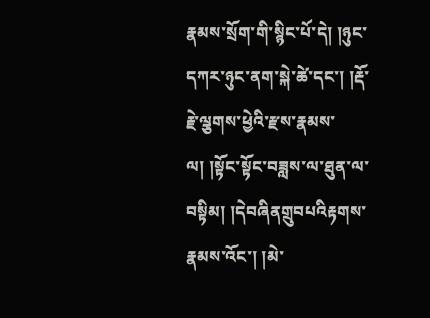རྣམས་སྲོག་གི་སྙིང་པོ་དེ། །ཉུང་དཀར་ཉུང་ནག་སྐེ་ཚེ་དང་། །རྡོ་རྗེ་ལྕགས་ཕྱེའི་རྫས་རྣམས་ལ། །སྟོང་སྟོང་བཟླས་ལ་ཐུན་ལ་བསྟིམ། །དེབཞིནགྲུབཔའིརྟགས་རྣམས་འོང་། །མེ་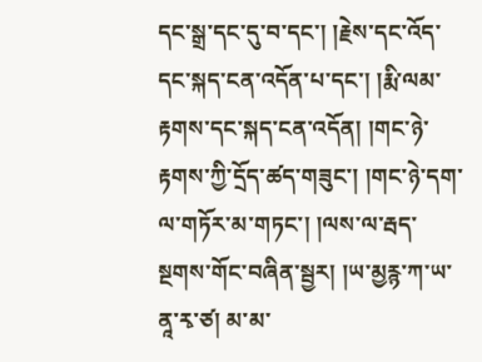དང་སྒྲ་དང་དུ་བ་དང་། །རྗེས་དང་འོད་དང་སྐད་ངན་འདོན་པ་དང་། །རྨི་ལམ་རྟགས་དང་སྐད་ངན་འདོན། །གང་ཉེ་རྟགས་ཀྱི་དྲོད་ཚད་གཟུང་། །གང་ཉེ་དག་ལ་གཏོར་མ་གཏང་། །ལས་ལ་རྦད་སྔགས་གོང་བཞིན་སྦྱར། །ཡ་མྱརྙ་ཀ་ཡ་ནཱ་རྭ་ཙ། མ་མ་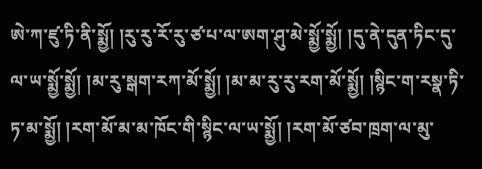ཨེ་ཀ་ཛུ་ཏི་ནི་སྨྱོ། །རུ་རུ་རོ་རུ་ཙ་པ་ལ་ཨག་ཤུ་མེ་སྨྱོ་སྨྱོ། །དུ་ནེ་དུན་ཏིང་དུ་ལ་ཡ་སྨྱོ་སྨྱོ། །མ་རུ་སྒག་རཀ་མོ་སྨྱོ། །མ་མ་རུ་རུ་རག་མོ་སྨྱོ། །སྙིང་ག་རསྣ་ཏི་ཏ་མ་སྨྱོ། །རག་མོ་མ་མ་ཁོང་གི་སྙིང་ལ་ཡ་སྨྱོ། །རག་མོ་ཙབ་ཁྲག་ལ་མུ་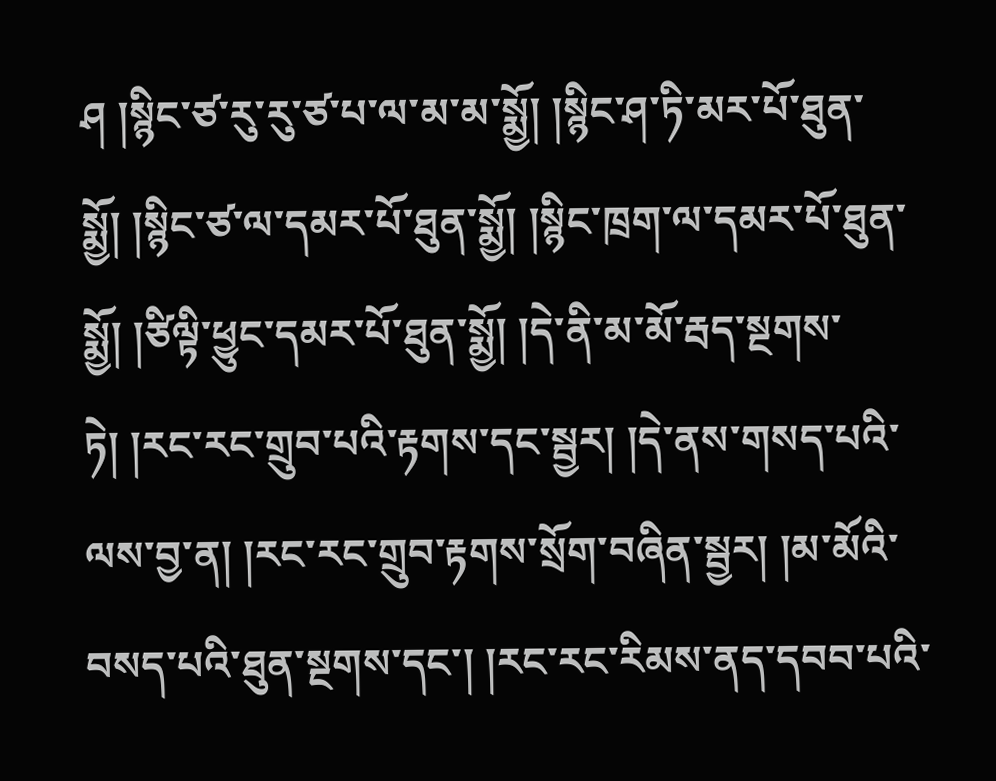ཤ །སྙིང་ཙ་རུ་རུ་ཙ་པ་ལ་མ་མ་སྨྱོ། །སྙིང་ཤ་ཏི་མར་པོ་ཐུན་སྨྱོ། །སྙིང་ཙ་ལ་དམར་པོ་ཐུན་སྨྱོ། །སྙིང་ཁྲག་ལ་དམར་པོ་ཐུན་སྨྱོ། །ཙིལྟི་ཕྱུང་དམར་པོ་ཐུན་སྨྱོ། །དེ་ནི་མ་མོ་རྦད་སྔགས་ཏེ། །རང་རང་གྲུབ་པའི་རྟགས་དང་སྦྱར། །དེ་ནས་གསད་པའི་ལས་བྱ་ན། །རང་རང་གྲུབ་རྟགས་སྲོག་བཞིན་སྦྱར། །མ་མོའི་བསད་པའི་ཐུན་སྔགས་དང་། །རང་རང་རིམས་ནད་དབབ་པའི་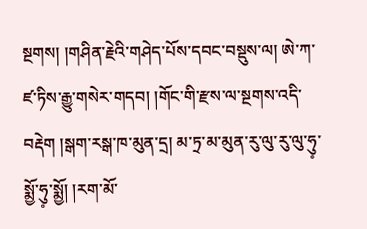སྔགས། །གཤིན་རྗེའི་གཤེད་པོས་དབང་བསྡུས་ལ། ཨེ་ཀ་ཛ་ཏིས་རྒྱུ་གསེར་གདབ། །གོང་གི་རྫས་ལ་སྔགས་འདི་བརྡེག །སྒག་རསྒ་ཁ་མུན་དྲ། མ་ཏྲ་མ་མུན་རུ་ལུ་རུ་ལུ་ཧུ༷་སྨྱོ་ཧུ༷་སྨྱོ། །རག་མོ་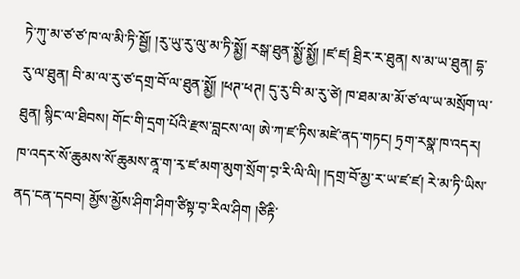ཏེ་ཀུ་མ་ཙ་ཙ་ཁ་ལ་མི་ཏི་སྦྱོ། །རུ་ཡུ་རུ་ལུ་མ་ཏི་སྨྱོ། རསྒ་ཐུན་སྨྱོ་སྨྱོ། །ཛ་ཛ། ཐྲིར་ར་ཐུན། ས་མ་ཡ་ཐུན། དྷ་རུ་ལ་ཐུན། བི་མ་ལ་རུ་ཙ་དགྲ་བོ་ལ་ཐུན་སྨྱོ། །ཕཊ་ཕཊ། དུ་རུ་བི་མ་རུ་ཙེ། ཁ་ཐམ་མ་མོ་ཙ་ལ་ཡ་མསྲོག་ལ་ཐུན། སྙིང་ལ་ཐིབས། གོང་གི་དྲག་པོའི་རྫས་བླངས་ལ། ཨེ་ཀ་ཛ་ཏིས་མཛེ་ནད་གཏང། ཏྲག་རསྣ་ཁ་འདར། ཁ་འདར་སོ་ཆུམས་སོ་ཆུམས་ནཱ་ག་རྭ་ཛ་མག་མུག་སྲོག་བ༷་རི་ལི་ལི། །དགྲ་བོ་མྱ་ར་ཡ་ཛ་ཛ། རེ་མ་ཏི་ཡིས་ནད་ངན་དབབ། མྱོས་མྱོས་ཤིག་ཤིག་ཙིསྟ་བ༷་རིལ་ཤིག །ཙིརྟི་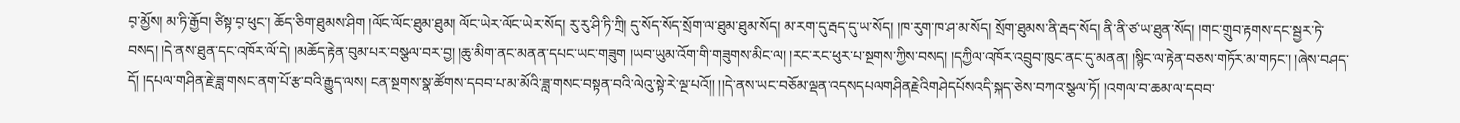བ༷་མྱོས། མ་ཏི་རྒྱོབ། ཙིསྟ་བ༷་ཕུང་། ཆོད་ཅིག་ཐུམས་ཤིག །ལོང་ལོང་ཐུམ་ཐུམ། ལོང་ཡེར་ལོང་ཡེར་སོད། རུ་རུ་ཤི་ཏི་ཀྲི། དུ་སོད་སོད་སྲོག་ལ་ཐུམ་ཐུམ་སོད། མ་རག་དུ་རྦད་དུ་ཡ་སོད། །ཁ་རུག་ཁ་ཤ་མ་སོད། སྲོག་ཐུམས་ནི་རྦད་སོད། ནི་ནི་ཙ་ཡ་ཐུན་སོད། །གང་གྲུབ་རྟགས་དང་སྦྱར་ཏེ་བསད། །དེ་ནས་ཐུན་དང་འཁོར་ལོ་དེ། །མཆོད་རྟེན་བུམ་པར་བསྩལ་བར་བྱ། །ཆུ་མིག་ནང་མནན་དཔང་ཡང་གཟུག །ཡབ་ཡུམ་འོག་གི་གཟུགས་མིང་ལ། །རང་རང་ཕུར་པ་སྔགས་ཀྱིས་བསད། །དཀྱིལ་འཁོར་འབྲུབ་ཁུང་ནང་དུ་མནན། །སྙིང་ལ་རྟེན་བཅས་གཏོར་མ་གཏང་། །ཞེས་བཤད་དོ། །དཔལ་གཤིན་རྗེ་ཟླ་གསང་ནག་པོ་རྩ་བའི་རྒྱུད་ལས། ངན་སྔགས་སྣ་ཚོགས་དབབ་པ་མ་མོའི་ཟླ་གསང་བསྟན་བའི་ལེའུ་སྟེ་རེ་ལྔ་པའོ།། །།དེ་ནས་ཡང་བཅོམ་ལྡན་འདསདཔལགཤིནརྗེའིགཤེདཔོསའདི་སྐད་ཅེས་བཀའ་སྩལ་ཏོ། །འགལ་བ་ཆམ་ལ་དབབ་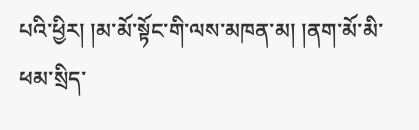པའི་ཕྱིར། །མ་མོ་སྟོང་གི་ལས་མཁན་མ། །ནག་མོ་མི་ཕམ་སྲིད་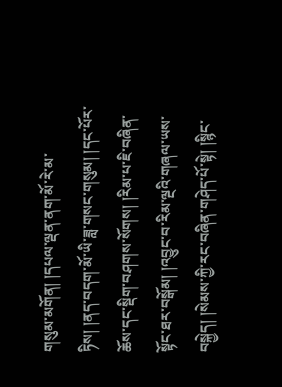གསུམ་མགོན། །དཔལ་ལྡན་ནག་མོ་རེ་མ་ཏིས། །ནད་བདག་མོ་ཡི་ཟླ་གསང་གསུམ། །དང་པོར་ཆོས་དང་སྡིག་བཤགས་སོགས། །རིམ་པ་ཇི་བཞིན་སྟོང་ཐར་བསྒོམ། །འབྱུང་བ་རིམ་ལྔའི་གཞལ་ཡས་བསྐྱེད། །སེམས་ཀྱི་རང་བཞིན་གཤེད་པོ་སྟེ། །སྙིང་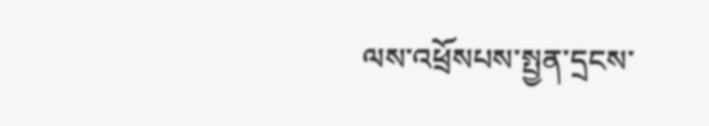ལས་འཕྲོསཔས་སྤྱན་དྲངས་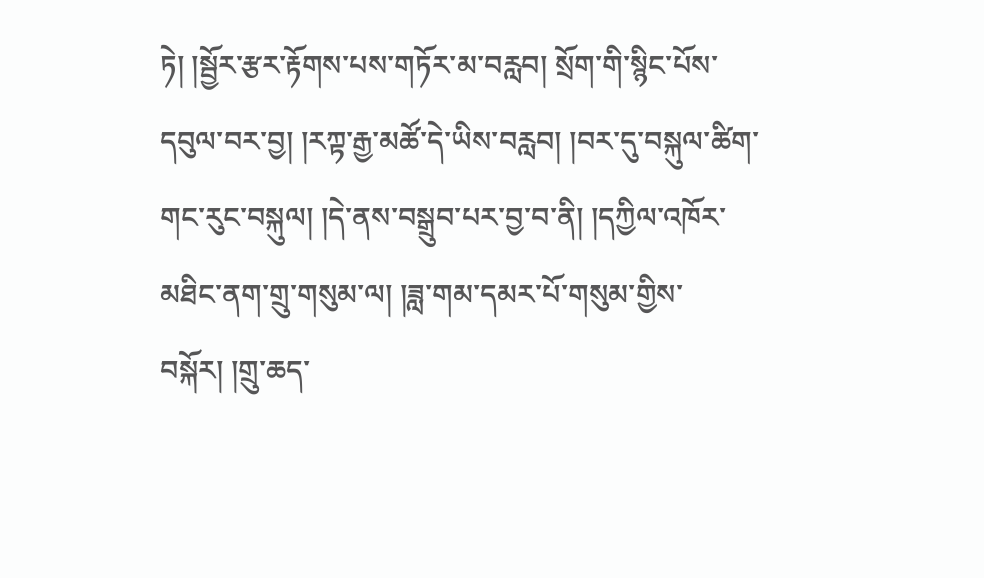ཏེ། །སྦྱོར་རྩར་རྟོགས་པས་གཏོར་མ་བརླབ། སྲོག་གི་སྙིང་པོས་དབུལ་བར་བྱ། །རཀྟ་རྒྱ་མཚོ་དེ་ཡིས་བརླབ། །བར་དུ་བསྐུལ་ཚིག་གང་རུང་བསྐུལ། །དེ་ནས་བསྒྲུབ་པར་བྱ་བ་ནི། །དཀྱིལ་འཁོར་མཐིང་ནག་གྲུ་གསུམ་ལ། །ཟླ་གམ་དམར་པོ་གསུམ་གྱིས་བསྐོར། །གྲུ་ཆད་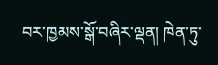བར་ཁྱམས་སྒོ་བཞིར་ལྡན། ཁེན་ཏུ་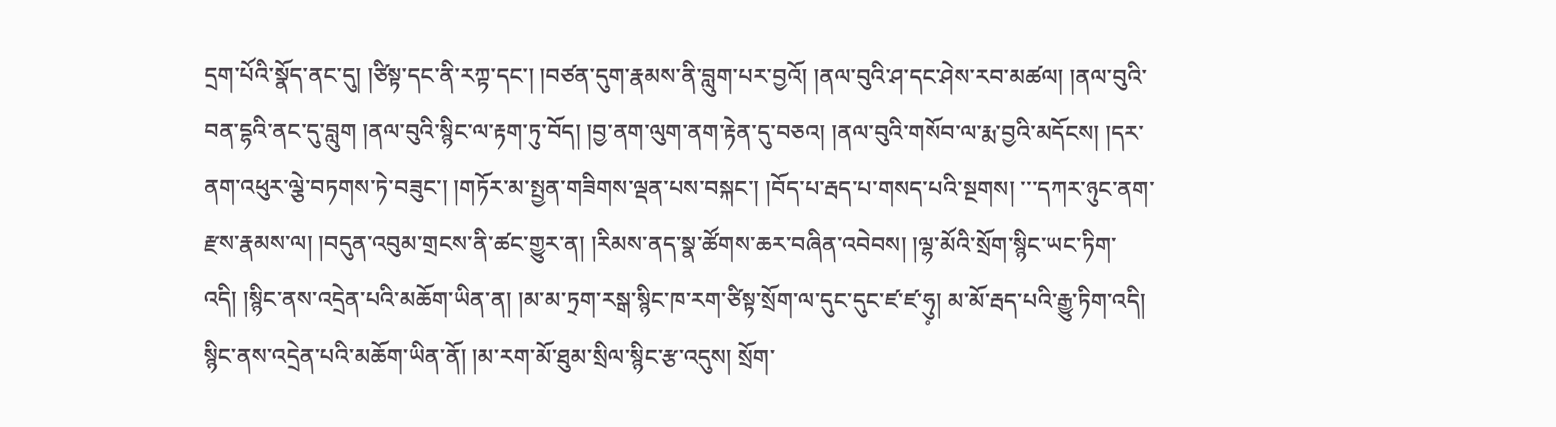དྲག་པོའི་སྣོད་ནང་དུ། །ཙིསྟ་དང་ནི་རཀྟ་དང་། །བཙན་དུག་རྣམས་ནི་བླུག་པར་བྱའོ། །ནལ་བུའི་ཤ་དང་ཤེས་རབ་མཚལ། །ནལ་བུའི་བན་དྷའི་ནང་དུ་བླུག །ནལ་བུའི་སྙིང་ལ་རྟག་ཏུ་བོད། །བྱ་ནག་ལུག་ནག་རྟེན་དུ་བཅའ། །ནལ་བུའི་གསོབ་ལ་རྨ་བྱའི་མདོངས། །དར་ནག་འཕུར་ལྕེ་བཏགས་ཏེ་བཟུང་། །གཏོར་མ་སྤྱན་གཟིགས་ལྡན་པས་བསྐང་། །བོད་པ་རྦད་པ་གསད་པའི་སྔགས། ་་་དཀར་ཉུང་ནག་རྫས་རྣམས་ལ། །བདུན་འབུམ་གྲངས་ནི་ཚང་གྱུར་ན། །རིམས་ནད་སྣ་ཚོགས་ཆར་བཞིན་འབེབས། །ལྷ་མོའི་སྲོག་སྙིང་ཡང་ཏིག་འདི། །སྙིང་ནས་འདྲེན་པའི་མཆོག་ཡིན་ན། །མ་མ་ཏྲག་རསྒ་སྙིང་ཁ་རག་ཙིསྟ་སྲོག་ལ་དུང་དུང་ཛ་ཛ་ཧུ༷། མ་མོ་རྦད་པའི་རྒྱུ་ཏིག་འདི། སྙིང་ནས་འདྲེན་པའི་མཆོག་ཡིན་ནོ། །མ་རག་མོ་ཐུམ་སྲིལ་སྙིང་རྩ་འདུས། སྲོག་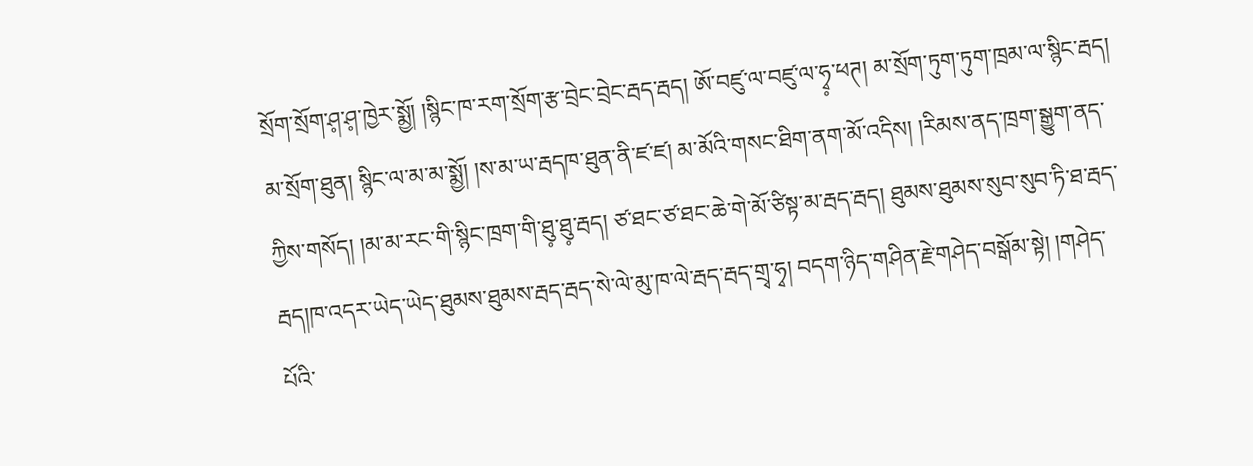སྲོག་སྲོག་ཤ༷་ཤ༷་ཁྱེར་སྨྱོ། །སྙིང་ཁ་རག་སྲོག་རྩ་བྲེང་བྲེང་རྦད་རྦད། ཨོ་བཛུ་ལ་བཛུ་ལ་ཧྭ༷་ཕཊ། མ་སྲོག་ཏུག་ཏུག་ཁྲམ་ལ་སྙིང་རྦད། མ་སྲོག་ཐུན། སྙིང་ལ་མ་མ་སྨྱོ། །ས་མ་ཡ་རྦདཁ་ཐུན་ནི་ཛ་ཛ། མ་མོའི་གསང་ཐིག་ནག་མོ་འདིས། །རིམས་ནད་ཁྲག་སྒྱུག་ནད་ཀྱིས་གསོད། །མ་མ་རང་གི་སྙིང་ཁྲག་གི་ཐུ༷་ཐུ༷་རྦད། ཙ་ཐང་ཙ་ཐང་ཆེ་གེ་མོ་ཙིསྟ་མ་རྦད་རྦད། ཐུམས་ཐུམས་སུབ་སུབ་ཏི་ཐ་རྦད་རྦད།ཁ་འདར་ཡེད་ཡེད་ཐུམས་ཐུམས་རྦད་རྦད་སེ་ལེ་མུ་ཁ་ལེ་རྦད་རྦད་གྲྭ་ཧྭ། བདག་ཉིད་གཤིན་རྗེ་གཤེད་བསྒོམ་སྟེ། །གཤེད་པོའི་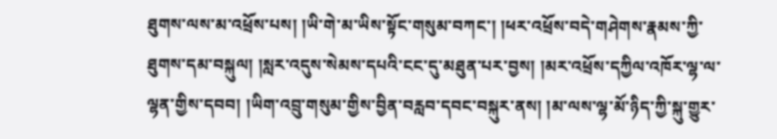ཐུགས་ལས་མ་འཕྲོས་པས། །ཡི་གེ་མ་ཡིས་སྟོང་གསུམ་བཀང་། །ཕར་འཕྲོས་བདེ་གཤེགས་རྣམས་ཀྱི་ཐུགས་དམ་བསྐུལ། །སླར་འདུས་སེམས་དཔའི་ངང་དུ་མཐུན་པར་བྱས། །མར་འཕྲོས་དཀྱིལ་འཁོར་ལྷ་ལ་ལྷན་གྱིས་དབབ། །ཡིག་འབྲུ་གསུམ་གྱིས་བྱིན་བརླབ་དབང་བསྐུར་ནས། །མ་ལས་ལྷ་མོ་ཉིད་ཀྱི་སྐུ་གྱུར་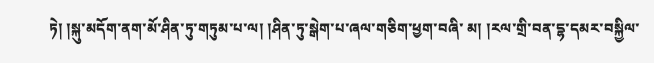ཏེ། །སྐུ་མདོག་ནག་མོ་ཤིན་ཏུ་གཏུམ་པ་ལ། །ཤིན་ཏུ་སྒེག་པ་ཞལ་གཅིག་ཕྱག་བཞི་ མ། །རལ་གྲི་བན་དྷ་དམར་བསྐྱིལ་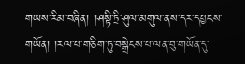གཡས་རིམ་བཞིན། །ཤསྟི་ཏྲི་ཤུལ་མགུལ་ནས་དར་དཔྱངས་གཡོན། །རལ་པ་གཅིག་ཏུ་བསྒྲེངས་པ་ལན་བུ་གཡོན་དུ་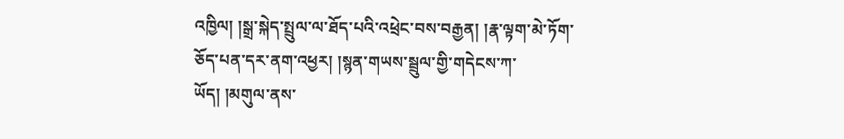འཁྱིལ། །སྒྲ་སྐེད་སྤྲུལ་ལ་ཐོད་པའི་འཕྲེང་བས་བརྒྱན། །རྣ་ལྟག་མེ་ཏོག་ཅོད་པན་དར་ནག་འཕྱར། །སྙན་གཡས་སྦྲུལ་གྱི་གདེངས་ཀ་ཡོད། །མགུལ་ནས་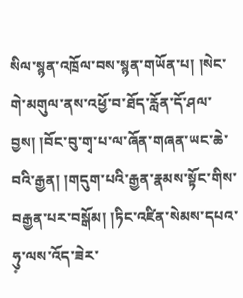སིལ་སྙན་འཁྲོལ་བས་སྙན་གཡོན་པ། །སེང་གེ་མགུལ་ནས་འཕྱོ་བ་ཐོད་རློན་དོ་ཤལ་བྱས། །བོང་བུ་གྭ་པ་ལ་ཞོན་གཞན་ཡང་ཆེ་བའི་རྒྱན། །གདུག་པའི་རྒྱན་རྣམས་སྟོང་གིས་བརྒྱན་པར་བསྒོམ། །ཏིང་འཛིན་སེམས་དཔའ་ཧུ༷་ལས་འོད་ཟེར་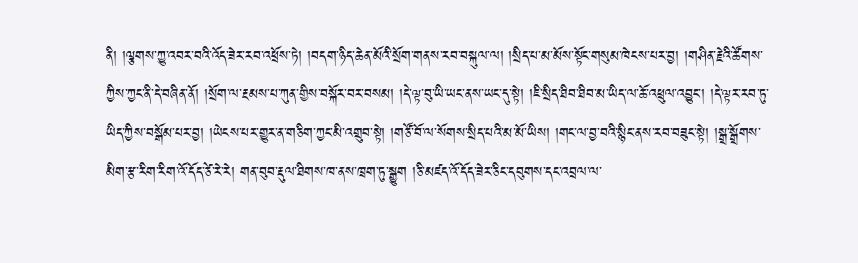ནི། །ལྕགས་ཀྱུ་འབར་བའི་འོད་ཟེར་རབ་འཕྲོས་ཏེ། །བདག་ཉིད་ཆེན་མོའི་སྲོག་གནས་རབ་བསྐུལ་ལ། །སྲིད་པ་མ་མོས་སྟོང་གསུམ་ཁེངས་པར་བྱ། །གཤིན་རྗེའི་ཚོགས་ཀྱིས་ཀྱང་ནི་དེ་བཞིན་ནོ། །སྲོག་ལ་རྔམས་པ་ཀུན་གྱིས་བསྐོར་བར་བསམ། །དེ་ལྟ་བུ་ཡི་ཡང་ནས་ཡང་དུ་སྟེ། །ཇི་སྲིད་ཐིབ་ཐིབ་མ་ཡིད་ལ་ཆོ་འཕྲུལ་འབྱུང་། །དེ་ལྟར་རབ་ཏུ་ཡིད་ཀྱིས་བསྒོམ་པར་བྱ། །ཡེངས་པར་གྱུར་ན་གཅིག་ཀྱང་མི་འགྲུབ་སྟེ། །གཙོ་བོ་ལ་སོགས་སྲིད་པའི་མ་མོ་ཡིས། །གང་ལ་བྱ་བའི་སྙིང་ནས་རབ་བཟུང་སྟེ། །སྒྲ་སྒྲོགས་མིག་རྩ་རིག་རིག་འོ་དོད་ཙེ་རེ་རེ། གན་བུབ་རྡུལ་ཐིགས་ཁ་ནས་ཁྲག་ཏུ་སྒྱུག །ཅི་མཛད་འོ་དོད་ཟེར་ཅིང་དབུགས་དང་འབྲལ་ལ་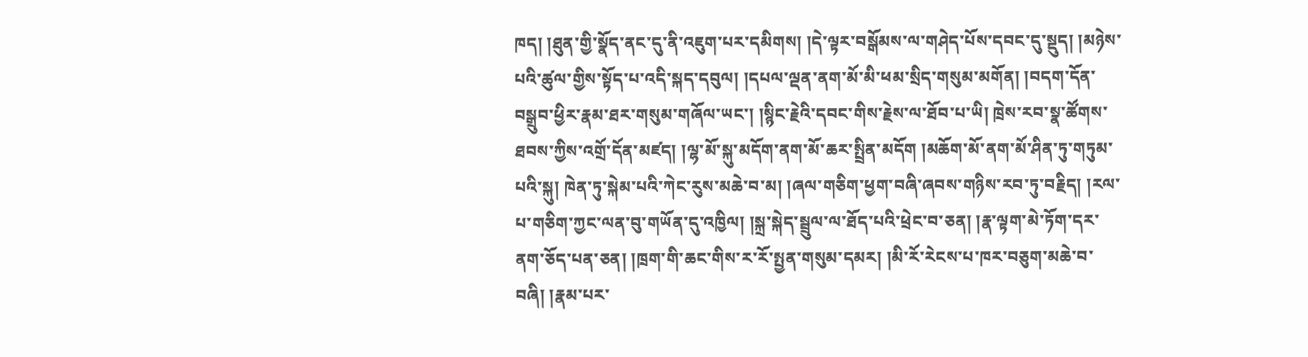ཁད། །ཐུན་གྱི་སྣོད་ནང་དུ་ནི་འཇུག་པར་དམིགས། །དེ་ལྟར་བསྒོམས་ལ་གཤེད་པོས་དབང་དུ་སྡུད། །མཉེས་པའི་ཚུལ་གྱིས་སྟོད་པ་འདི་སྐད་དབུལ། །དཔལ་ལྡན་ནག་མོ་མི་ཕམ་སྲིད་གསུམ་མགོན། །བདག་དོན་བསྒྲུབ་ཕྱིར་རྣམ་ཐར་གསུམ་གཞོལ་ཡང་། །སྙིང་རྗེའི་དབང་གིས་རྗེས་ལ་ཐོབ་པ་ཡི། ཁྲེས་རབ་སྣ་ཚོགས་ཐབས་ཀྱིས་འགྲོ་དོན་མཛད། །ལྷ་མོ་སྐུ་མདོག་ནག་མོ་ཆར་སྤྲིན་མདོག །མཆོག་མོ་ནག་མོ་ཤིན་ཏུ་གཏུམ་པའི་སྐུ། ཁེན་ཏུ་སྐེམ་པའི་ཀེང་རུས་མཆེ་བ་མ། །ཞལ་གཅིག་ཕྱག་བཞི་ཞབས་གཉིས་རབ་ཏུ་བརྗིད། །རལ་པ་གཅིག་ཀྱང་ལན་བུ་གཡོན་དུ་འཁྱིལ། །སྐྲ་སྐེད་སྦྲུལ་ལ་ཐོད་པའི་ཕྲེང་བ་ཅན། །རྣ་ལྟག་མེ་ཏོག་དར་ནག་ཅོད་པན་ཅན། །ཁྲག་གི་ཆང་གིས་ར་རོ་སྤྱན་གསུམ་དམར། །མི་རོ་རེངས་པ་ཁར་བཅུག་མཆེ་བ་བཞི། །རྣམ་པར་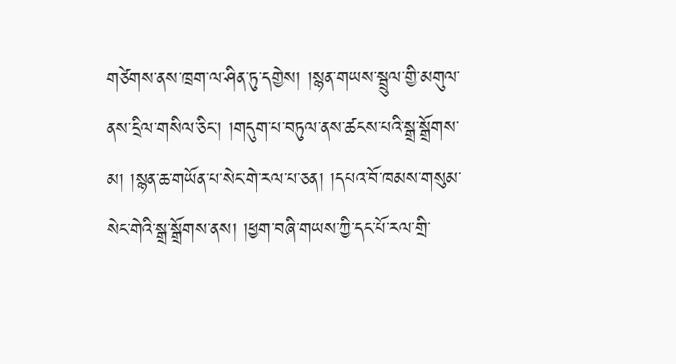གཙེགས་ནས་ཁྲག་ལ་ཤིན་ཏུ་དགྱེས། །སྙན་གཡས་སྦྲུལ་གྱི་མགུལ་ནས་དྲིལ་གསིལ་ཅིང་། །གདུག་པ་བཏུལ་ནས་ཚངས་པའི་སྒྲ་སྒྲོགས་མ། །སྙན་ཆ་གཡོན་པ་སེང་གེ་རལ་པ་ཅན། །དཔའ་བོ་ཁམས་གསུམ་སེང་གེའི་སྒྲ་སྒྲོགས་ནས། །ཕྱག་བཞི་གཡས་ཀྱི་དང་པོ་རལ་གྲི་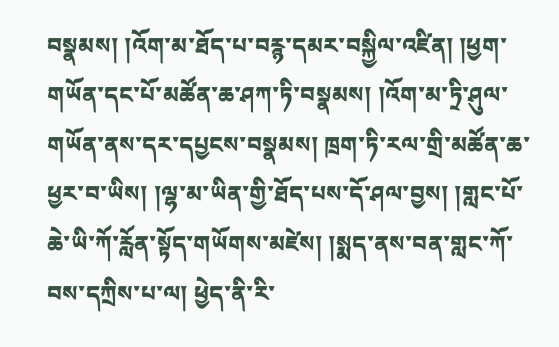བསྣམས། །འོག་མ་ཐོད་པ་བརྙ་དམར་བསྐྱིལ་འཛིན། །ཕྱག་གཡོན་དང་པོ་མཚོན་ཆ་ཤཀ་ཏི་བསྣམས། །འོག་མ་ཏྲི་ཤུལ་གཡོན་ནས་དར་དཔྱངས་བསྣམས། ཁྲག་ཏི་རལ་གྲི་མཚོན་ཆ་ཕྱར་བ་ཡིས། །ལྷ་མ་ཡིན་གྱི་ཐོད་པས་དོ་ཤལ་བྱས། །གླང་པོ་ཆེ་ཡི་ཀོ་རློན་སྟོད་གཡོགས་མཛེས། །སྨད་ནས་བན་གླང་ཀོ་བས་དཀྲིས་པ་ལ། ཕྱེད་ནི་རི་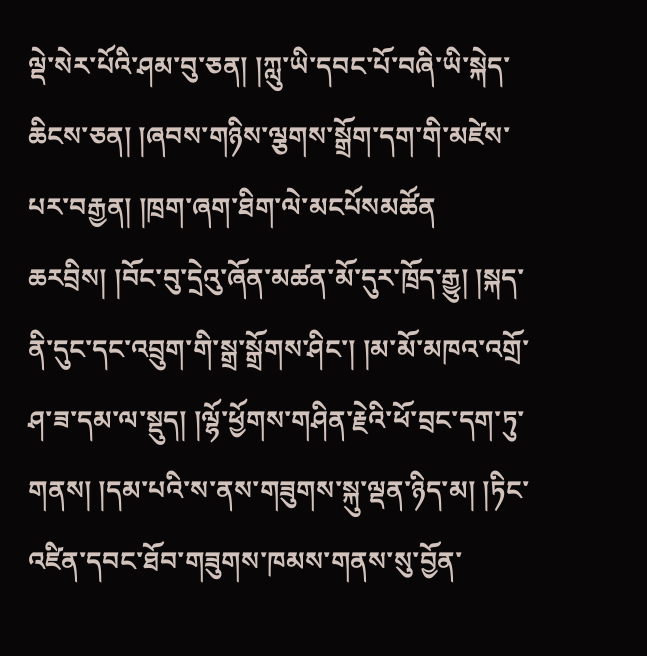ལྡེ་སེར་པོའི་ཤམ་བུ་ཅན། །ཀླུ་ཡི་དབང་པོ་བཞི་ཡི་སྐེད་ཆིངས་ཅན། །ཞབས་གཉིས་ལྕགས་སྒྲོག་དག་གི་མཛེས་པར་བརྒྱན། །ཁྲག་ཞག་ཐིག་ལེ་མངཔོསམཚོན ཆརབྲིས། །བོང་བུ་དྲེའུ་ཞོན་མཚན་མོ་དུར་ཁྲོད་རྒྱུ། །སྐད་ནི་དུང་དང་འབྲུག་གི་སྒྲ་སྒྲོགས་ཤིང་། །མ་མོ་མཁའ་འགྲོ་ཤ་ཟ་དམ་ལ་སྡུད། །ལྷོ་ཕྱོགས་གཤིན་རྗེའི་ཕོ་བྲང་དག་ཏུ་གནས། །དམ་པའི་ས་ནས་གཟུགས་སྐུ་ལྡན་ཉིད་མ། །ཏིང་འཛིན་དབང་ཐོབ་གཟུགས་ཁམས་གནས་སུ་བྱོན་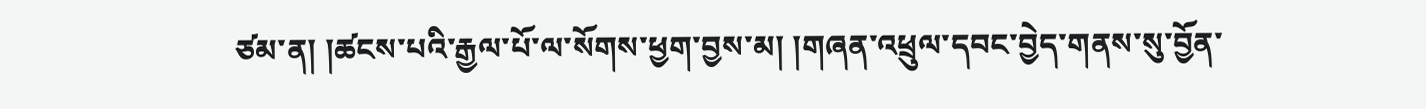ཙམ་ན། །ཚངས་པའི་རྒྱལ་པོ་ལ་སོགས་ཕྱག་བྱས་མ། །གཞན་འཕྲུལ་དབང་བྱེད་གནས་སུ་བྱོན་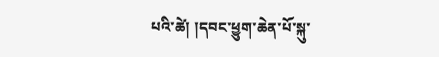པའི་ཚེ། །དབང་ཕྱུག་ཆེན་པོ་སྐུ་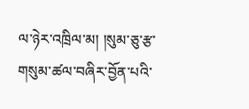ལ་ཉེར་འཁྲིལ་མ། །སུམ་ཅུ་རྩ་གསུམ་ཚལ་བཞིར་བྱོན་པའི་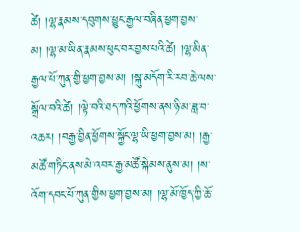ཚེ། །ལྷ་རྣམས་དབུགས་ཕྱུང་རྒྱལ་བཞིན་ཕྱག་བྱས་མ། །ལྷ་མ་ཡིན་རྣམས་ཕུང་བར་བྱས་པའི་ཚེ། །ལྷ་མིན་རྒྱལ་པོ་ཀུན་གྱི་ཕྱག་བྱས་མ། །སྐུ་མདོག་རི་རབ་ཆེ་ལས་སྒྲོལ་བའི་ཚེ། །ལྟེ་བའི་ཐད་ཀའི་ཕྱོགས་ནས་ཉི་མ་ཟླ་བ་འཆར། །བརྒྱ་བྱིན་ཕྱོགས་སྐྱོང་ལྷ་ཡི་ཕྱག་བྱས་མ། །རྒྱ་མཚོ་གཏིང་ནས་མེ་འབར་རྒྱ་མཚོ་སྐེམས་ནུས་མ། །ས་འོག་དབང་པོ་ཀུན་གྱིས་ཕྱག་བྱས་མ། །ལྷ་མོ་ཁྱོད་ཀྱི་ཆོ་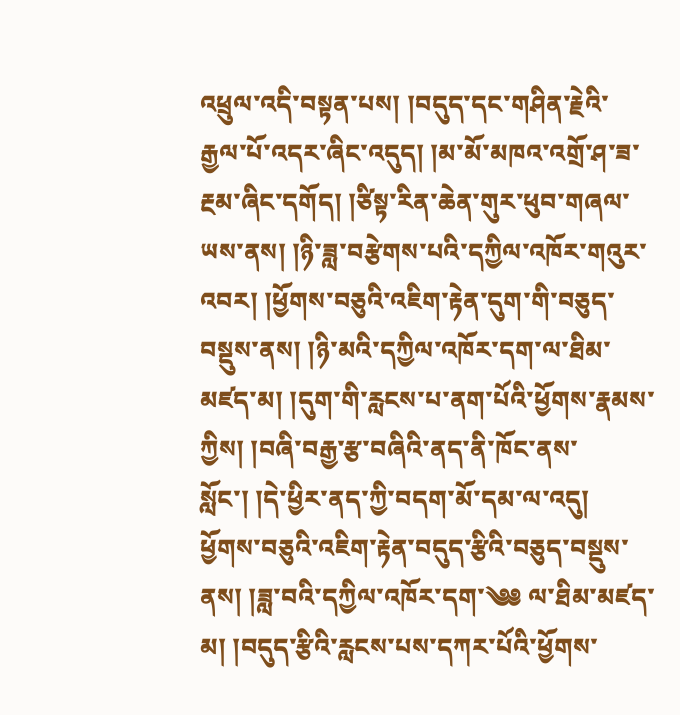འཕྲུལ་འདི་བསྟན་པས། །བདུད་དང་གཤིན་རྗེའི་རྒྱལ་པོ་འདར་ཞིང་འདུད། །མ་མོ་མཁའ་འགྲོ་ཤ་ཟ་རྔམ་ཞིང་དགོད། །ཙིསྟ་རིན་ཆེན་གུར་ཕུབ་གཞལ་ཡས་ནས། །ཉི་ཟླ་བརྩེགས་པའི་དཀྱིལ་འཁོར་གའུར་འབར། །ཕྱོགས་བཅུའི་འཇིག་རྟེན་དུག་གི་བཅུད་བསྡུས་ནས། །ཉི་མའི་དཀྱིལ་འཁོར་དག་ལ་ཐིམ་མཛད་མ། །དུག་གི་རླངས་པ་ནག་པོའི་ཕྱོགས་རྣམས་ཀྱིས། །བཞི་བརྒྱ་རྩ་བཞིའི་ནད་ནི་ཁོང་ནས་སློང་། །དེ་ཕྱིར་ནད་ཀྱི་བདག་མོ་དམ་ལ་འདུ། ཕྱོགས་བཅུའི་འཇིག་རྟེན་བདུད་རྩིའི་བཅུད་བསྡུས་ནས། །ཟླ་བའི་དཀྱིལ་འཁོར་དག་༄༅ ལ་ཐིམ་མཛད་མ། །བདུད་རྩིའི་རླངས་པས་དཀར་པོའི་ཕྱོགས་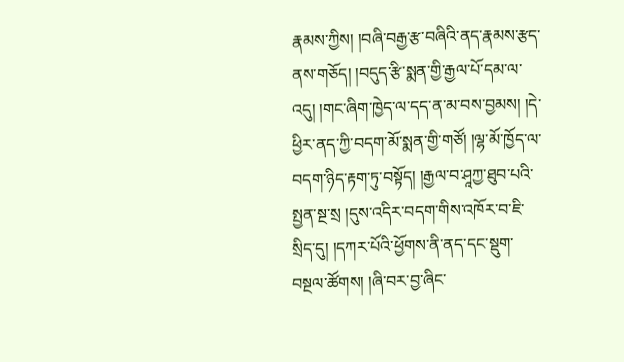རྣམས་ཀྱིས། །བཞི་བརྒྱ་རྩ་བཞིའི་ནད་རྣམས་རྩད་ནས་གཅོད། །བདུད་རྩི་སྨན་གྱི་རྒྱལ་པོ་དམ་ལ་འདུ། །གང་ཞིག་ཁྱེད་ལ་དད་ན་མ་བས་བྱམས། །དེ་ཕྱིར་ནད་ཀྱི་བདག་མོ་སྨན་གྱི་གཙོ། །ལྷ་མོ་ཁྱོད་ལ་བདག་ཉིད་རྟག་ཏུ་བསྟོད། །རྒྱལ་བ་ཤཱཀྱ་ཐུབ་པའི་སྤྱན་སྔ་སྲ །དུས་འདིར་བདག་གིས་འཁོར་བ་ཇི་སྲིད་དུ། །དཀར་པོའི་ཕྱོགས་ནི་ནད་དང་སྡུག་བསྔལ་ཚོགས། །ཞི་བར་བྱ་ཞིང་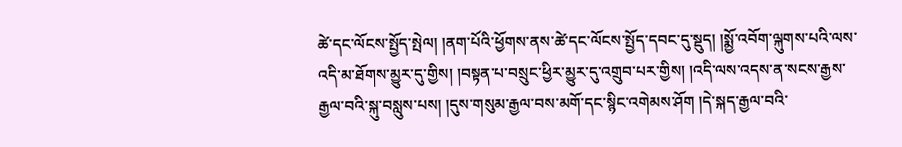ཚེ་དང་ལོངས་སྤྱོད་སྤེལ། །ནག་པོའི་ཕྱོགས་ནས་ཚེ་དང་ལོངས་སྤྱོད་དབང་དུ་སྡུད། །སྨྱོ་འབོག་ལྐུགས་པའི་ལས་འདི་མ་ཐོགས་མྱུར་དུ་གྱིས། །བསྟན་པ་བསྲུང་ཕྱིར་མྱུར་དུ་འགྲུབ་པར་གྱིས། །འདི་ལས་འདས་ན་སངས་རྒྱས་རྒྱལ་བའི་སྐུ་བསླུས་པས། །དུས་གསུམ་རྒྱལ་བས་མགོ་དང་སྙིང་འགེམས་ཤོག །དེ་སྐད་རྒྱལ་བའི་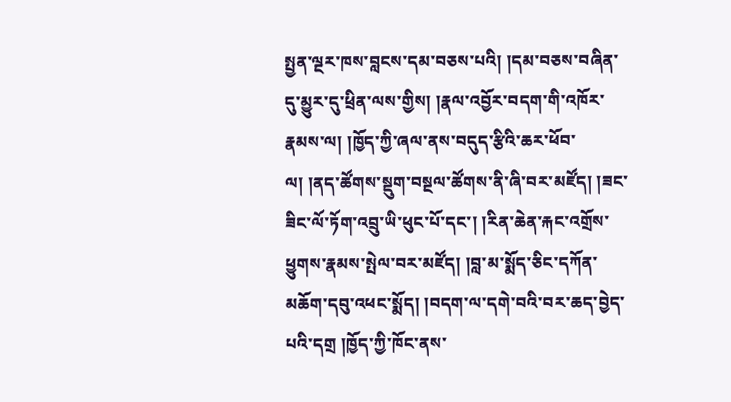སྤྱན་ལྔར་ཁས་བླངས་དམ་བཅས་པའི། །དམ་བཅས་བཞིན་དུ་མྱུར་དུ་ཕྲིན་ལས་གྱིས། །རྣལ་འབྱོར་བདག་གི་འཁོར་རྣམས་ལ། །ཁྱོད་ཀྱི་ཞལ་ནས་བདུད་རྩིའི་ཆར་ཕོབ་ལ། །ནད་ཚོགས་སྡུག་བསྔལ་ཚོགས་ནི་ཞི་བར་མཛོད། །ཟང་ཟིང་ལོ་ཏོག་འབྲུ་ཡི་ཕུང་པོ་དང་། །རིན་ཆེན་རྐང་འགྲོས་ཕྱུགས་རྣམས་སྤེལ་བར་མཛོད། །བླ་མ་སྨོད་ཅིང་དཀོན་མཆོག་དབུ་འཕང་སྨོད། །བདག་ལ་དགེ་བའི་བར་ཆད་བྱེད་པའི་དགྲ །ཁྱོད་ཀྱི་ཁོང་ནས་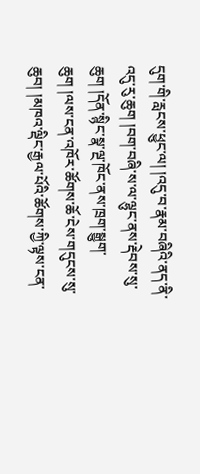དུག་གི་རླངས་ཕྱུང་ལ། །འདུ་བ་རྣམ་བཞིའི་ནད་ནི་འདུ་རུ་ཆུག །བག་བཞི་ས་ལ་ལྷུང་ནས་རྡེབས་སུ་ཆུག །དོན་སྙིང་སྣ་ལྔ་ཁོང་ནས་ཁྲག་སྒྱུག་ཆུག །ལས་ངན་འཁོར་ཚོགས་ཆོ་ངེས་གདུངས་སུ་ཆུབ། །མཁའ་ལྡིང་རྒྱལ་པོའི་ཚོགས་ཀྱི་ལྟས་ངན་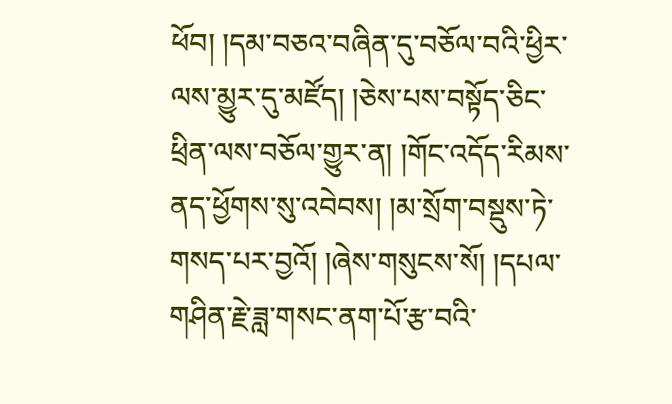ཕོབ། །དམ་བཅའ་བཞིན་དུ་བཅོལ་བའི་ཕྱིར་ལས་མྱུར་དུ་མཛོད། །ཅེས་པས་བསྟོད་ཅིང་ཕྲིན་ལས་བཅོལ་གྱུར་ན། །གོང་འདོད་རིམས་ནད་ཕྱོགས་སུ་འབེབས། །མ་སྲོག་བསྡུས་ཏེ་གསད་པར་བྱའོ། །ཞེས་གསུངས་སོ། །དཔལ་གཤིན་རྗེ་ཟླ་གསང་ནག་པོ་རྩ་བའི་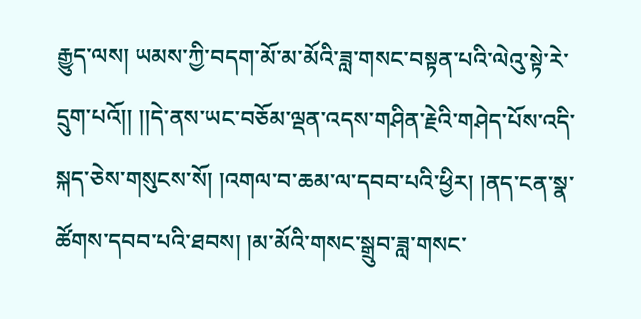རྒྱུད་ལས། ཡམས་ཀྱི་བདག་མོ་མ་མོའི་ཟླ་གསང་བསྟན་པའི་ལེའུ་སྟེ་རེ་དྲུག་པའོ།། །།དེ་ནས་ཡང་བཅོམ་ལྡན་འདས་གཤིན་རྗེའི་གཤེད་པོས་འདི་སྐད་ཅེས་གསུངས་སོ། །འགལ་བ་ཆམ་ལ་དབབ་པའི་ཕྱིར། །ནད་ངན་སྣ་ཚོགས་དབབ་པའི་ཐབས། །མ་མོའི་གསང་སྒྲུབ་ཟླ་གསང་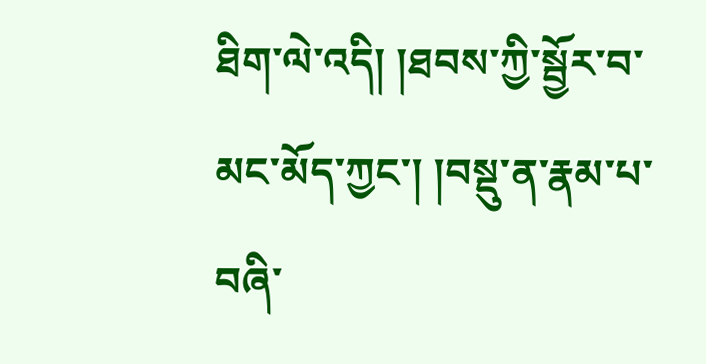ཐིག་ལེ་འདི། །ཐབས་ཀྱི་སྦྱོར་བ་མང་མོད་ཀྱང་། །བསྡུ་ན་རྣམ་པ་བཞི་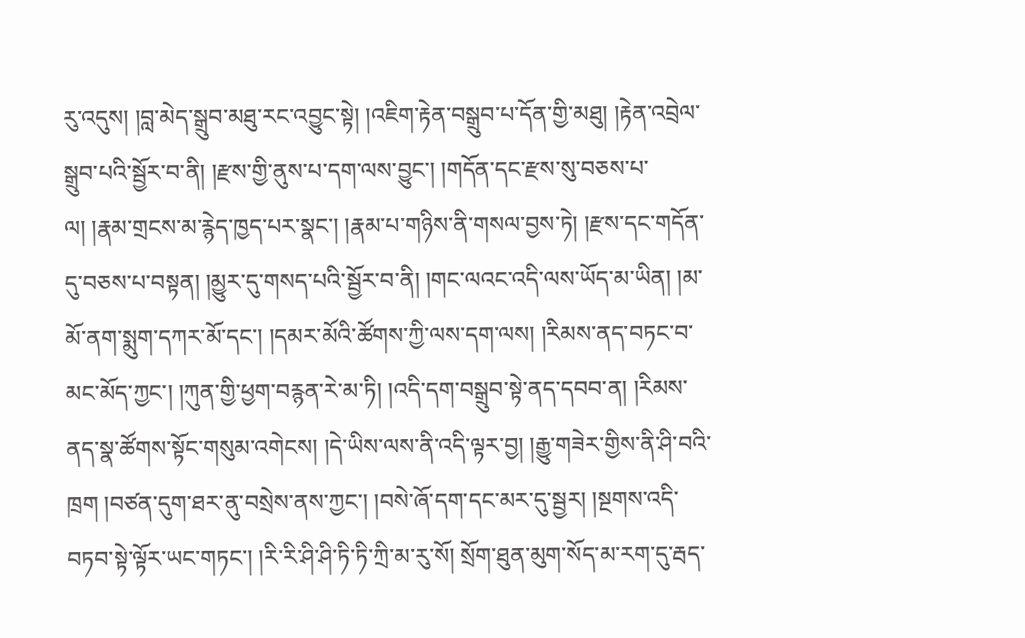རུ་འདུས། །བླ་མེད་སྒྲུབ་མཐུ་རང་འབྱུང་སྟེ། །འཇིག་རྟེན་བསྒྲུབ་པ་དོན་གྱི་མཐུ། །རྟེན་འབྲེལ་སྒྲུབ་པའི་སྦྱོར་བ་ནི། །རྫས་གྱི་ནུས་པ་དག་ལས་བྱུང་། །གདོན་དང་རྫས་སུ་བཅས་པ་ལ། །རྣམ་གྲངས་མ་རྙེད་ཁྱད་པར་སྣང་། །རྣམ་པ་གཉིས་ནི་གསལ་བྱས་ཏེ། །རྫས་དང་གདོན་དུ་བཅས་པ་བསྟན། །མྱུར་དུ་གསད་པའི་སྦྱོར་བ་ནི། །གང་ལའང་འདི་ལས་ཡོད་མ་ཡིན། །མ་མོ་ནག་སྨུག་དཀར་མོ་དང་། །དམར་མོའི་ཚོགས་ཀྱི་ལས་དག་ལས། །རིམས་ནད་བཏང་བ་མང་མོད་ཀྱང་། །ཀུན་གྱི་ཕྱག་བརྙན་རེ་མ་ཏི། །འདི་དག་བསྒྲུབ་སྟེ་ནད་དབབ་ན། །རིམས་ནད་སྣ་ཚོགས་སྟོང་གསུམ་འགེངས། །དེ་ཡིས་ལས་ནི་འདི་ལྟར་བྱ། །རྒྱུ་གཟེར་གྱིས་ནི་ཤི་བའི་ཁྲག །བཙན་དུག་ཐར་ནུ་བསྲེས་ནས་ཀྱང་། །བསེ་ཞོ་དག་དང་མར་དུ་སྦྱར། །སྔགས་འདི་བཏབ་སྟེ་ལྟོར་ཡང་གཏང་། །རི་རི་ཤི་ཤི་ཏི་ཏི་ཀྲི་མ་རུ་སོ། སྲོག་ཐུན་མུག་སོད་མ་རག་དུ་རྦད་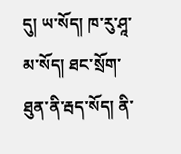དུ། ཡ་སོད། ཁ་རུ་ཤཱ་མ་སོད། ཐང་སྲོག་ཐུན་ནི་རྦད་སོད། ནི་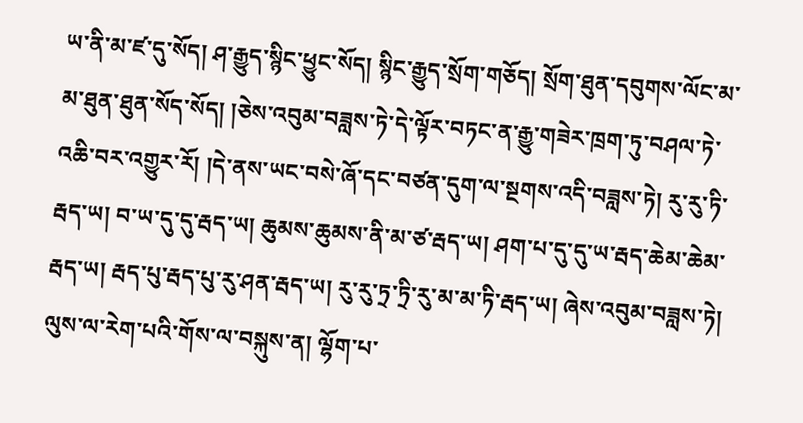ཡ་ནི་མ་ཛ་དུ་སོད། ཤ་རྒྱུད་སྙིང་ཕྱུང་སོད། སྙིང་རྒྱུད་སྲོག་གཅོད། སྲོག་ཐུན་དབུགས་ལོང་མ་མ་ཐུན་ཐུན་སོད་སོད། །ཅེས་འབུམ་བཟླས་ཏེ་དེ་ལྟོར་བཏང་ན་རྒྱུ་གཟེར་ཁྲག་ཏུ་བཤལ་ཏེ་འཆི་བར་འགྱུར་རོ། །དེ་ནས་ཡང་བསེ་ཞོ་དང་བཙན་དུག་ལ་སྔགས་འདི་བཟླས་ཏེ། རུ་རུ་ཏི་རྦད་ཡ། བ་ཡ་དུ་དུ་རྦད་ཡ། ཆུམས་ཆུམས་ནི་མ་ཙ་རྦད་ཡ། ཤག་པ་དུ་དུ་ཡ་རྦད་ཆེམ་ཆེམ་རྦད་ཡ། རྦད་པུ་རྦད་པུ་རུ་ཤན་རྦད་ཡ། རུ་རུ་ཏྲ་ཏྲི་རུ་མ་མ་ཏི་རྦད་ཡ། ཞེས་འབུམ་བཟླས་ཏེ། ལུས་ལ་རེག་པའི་གོས་ལ་བསྐུས་ན། ལྷོག་པ་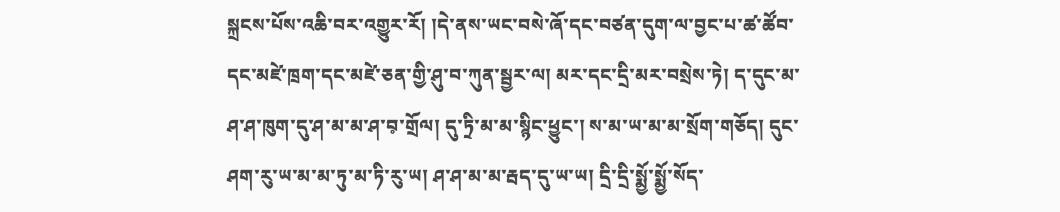སྐྲངས་པོས་འཆི་བར་འགྱུར་རོ། །དེ་ནས་ཡང་བསེ་ཞོ་དང་བཙན་དུག་ལ་བྱང་པ་ཚ་ཚོབ་དང་མཛེ་ཁྲག་དང་མཛེ་ཅན་གྱི་ཤུ་བ་ཀུན་སྦྱར་ལ། མར་དང་དྲི་མར་བསྲེས་ཏེ། ད་དུང་མ་ཤ་ཤ་ཁུག་དུ་ཤ་མ་མ་ཤ་བ༷་གྲོལ། དུ་ཏྲི་མ་མ་སྙིང་ཕྱུང་། ས་མ་ཡ་མ་མ་སྲོག་གཅོད། དུང་ཤག་རུ་ཡ་མ་མ་ཏུ་མ་ཏི་རུ་ཡ། ཤ་ཤ་མ་མ་རྦད་དུ་ཡ་ཡ། དྲི་དྲི་སྨྱོ་སྨྱོ་སོད་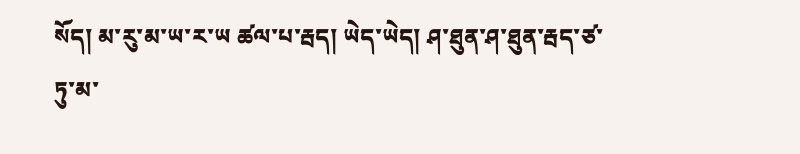སོད། མ་རུ་མ་ཡ་ར་ཡ ཚལ་པ་རྦད། ཡེད་ཡེད། ཤ་ཐུན་ཤ་ཐུན་རྦད་ཙ་ཏུ་མ་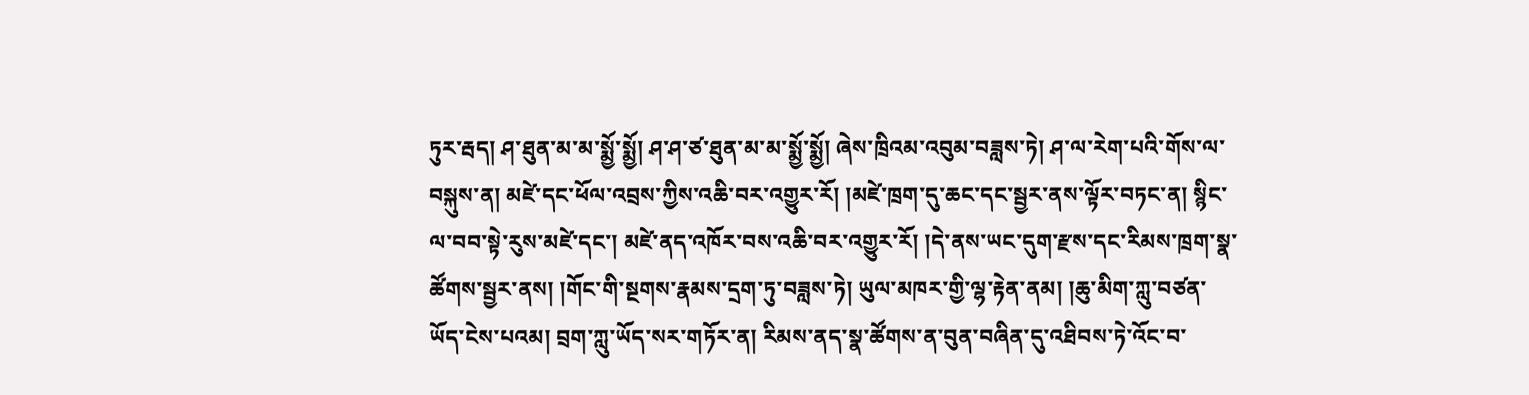ཏུར་རྦད། ཤ་ཐུན་མ་མ་སྨྱོ་སྨྱོ། ཤ་ཤ་ཙ་ཐུན་མ་མ་སྨྱོ་སྨྱོ། ཞེས་ཁྲིའམ་འབུམ་བཟླས་ཏེ། ཤ་ལ་རེག་པའི་གོས་ལ་བསྐུས་ན། མཛེ་དང་ཕོལ་འབྲས་ཀྱིས་འཆི་བར་འགྱུར་རོ། །མཛེ་ཁྲག་དུ་ཆང་དང་སྦྱར་ནས་ལྟོར་བཏང་ན། སྙིང་ལ་བབ་སྟེ་རུས་མཛེ་དང་། མཛེ་ནད་འཁོར་བས་འཆི་བར་འགྱུར་རོ། །དེ་ནས་ཡང་དུག་རྫས་དང་རིམས་ཁྲག་སྣ་ཚོགས་སྦྱར་ནས། །གོང་གི་སྔགས་རྣམས་དྲག་ཏུ་བཟླས་ཏེ། ཡུལ་མཁར་གྱི་ལྷ་རྟེན་ནམ། །ཆུ་མིག་ཀླུ་བཙན་ཡོད་ངེས་པའམ། བྲག་ཀླུ་ཡོད་སར་གཏོར་ན། རིམས་ནད་སྣ་ཚོགས་ན་བུན་བཞིན་དུ་འཐིབས་ཏེ་འོང་བ་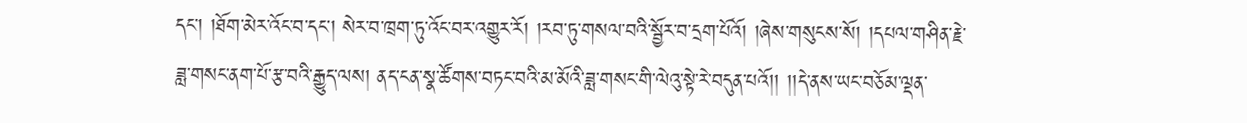དང་། །ཐོག་མེར་འོང་བ་དང་། སེར་བ་ཁྲག་ཏུ་འོང་བར་འགྱུར་རོ། །རབ་ཏུ་གསལ་བའི་སྦྱོར་བ་དྲག་པོའོ། །ཞེས་གསུངས་སོ། །དཔལ་གཤིན་རྗེ་ཟླ་གསང་ནག་པོ་རྩ་བའི་རྒྱུད་ལས། ནད་ངན་སྣ་ཚོགས་བཏང་བའི་མ་མོའི་ཟླ་གསང་གི་ལེའུ་སྟེ་རེ་བདུན་པའོ།། །།དེ་ནས་ཡང་བཅོམ་ལྡན་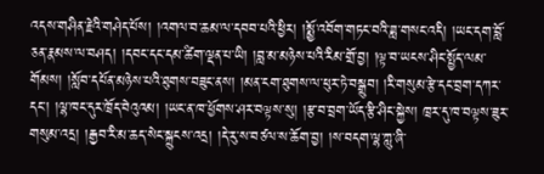འདས་གཤིན་རྗེའི་གཤེད་པོས། །འགལ་བ་ཆམ་ལ་དབབ་པའི་ཕྱིར། །སྨྱོ་འབོག་གཏང་བའི་ཟླ་གསང་འདི། །ཡང་དག་བློ་ཅན་རྣམས་ལ་བཤད། །དབང་དང་དམ་ཚིག་ལྡན་པ་ཡི། །བླ་མ་མཉེས་པའི་རིམ་གྲོ་བྱ། །ལྟ་བ་ཡངས་ཤིང་སྤྱོད་ལམ་གོམས། །སློབ་དཔོན་མཉེས་པའི་ཐུགས་བཟུང་ནས། །མན་ངག་ཐུགས་ལ་ཕུར་ཏེ་བསྒྲུབ། །རི་གསུམ་རྩེ་དང་བྲག་དཀར་དང་། །ལྷ་ཁང་དུར་ཁྲོད་བེའུའམ། །ཡང་ན་ཁ་ཕྱོགས་ཤར་བལྟས་སུ། །རྩ་བ་བྲག་ཡོད་རྩི་ཤིང་སྐྱེས། ཁྲར་དུ་ཁ་བལྟས་ཟུར་གསུམ་འདྲ། །རྒྱབ་རི་མ་ཆད་སེང་སྐྲུངས་འདྲ། །དེ་རུ་ས་བཙལ་ས་ཆོག་བྱ། །ས་བདག་ལྷ་ཀླུ་ཞི་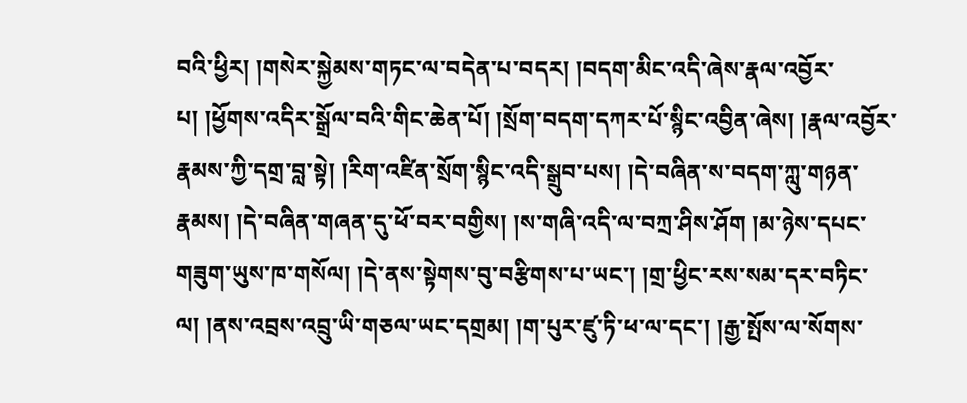བའི་ཕྱིར། །གསེར་སྐྱེམས་གཏང་ལ་བདེན་པ་བདར། །བདག་མིང་འདི་ཞེས་རྣལ་འབྱོར་པ། །ཕྱོགས་འདིར་སྒྲོལ་བའི་གིང་ཆེན་པོ། །སྲོག་བདག་དཀར་པོ་སྙིང་འབྱིན་ཞེས། །རྣལ་འབྱོར་རྣམས་ཀྱི་དགྲ་བླ་སྟེ། །རིག་འཛིན་སྲོག་སྙིང་འདི་སྒྲུབ་པས། །དེ་བཞིན་ས་བདག་ཀླུ་གཉན་རྣམས། །དེ་བཞིན་གཞན་དུ་ཕོ་བར་བགྱིས། །ས་གཞི་འདི་ལ་བཀྲ་ཤིས་ཤོག །མ་ཉེས་དཔང་གཟུག་ཡུས་ཁ་གསོལ། །དེ་ནས་སྟེགས་བུ་བརྩིགས་པ་ཡང་། །གྲ་ཕྱིང་རས་སམ་དར་བཏིང་ལ། །ནས་འབྲས་འབྲུ་ཡི་གཅལ་ཡང་དགྲམ། །ག་པུར་ཛུ་ཏི་ཕ་ལ་དང་། །རྒྱ་སྤོས་ལ་སོགས་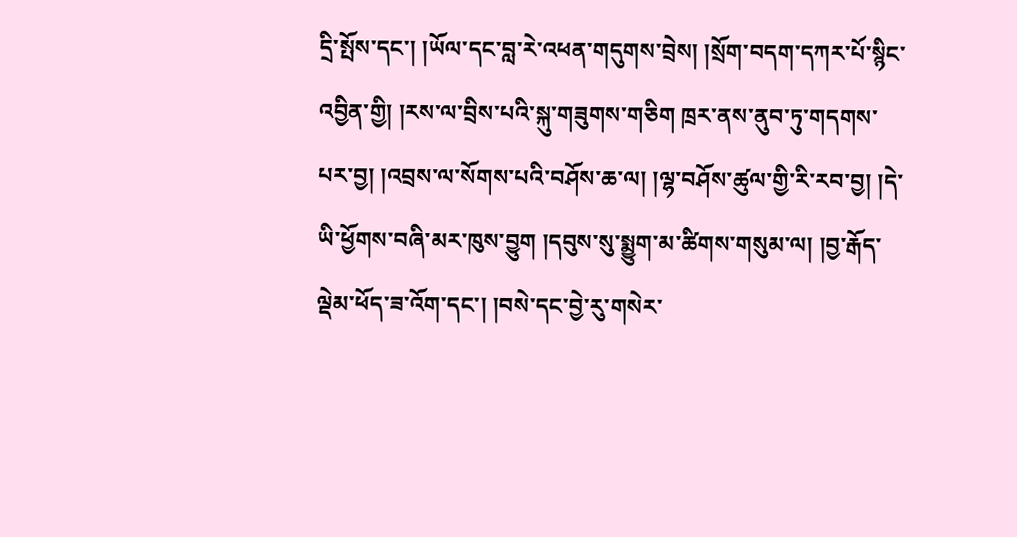དྲི་སྤོས་དང་། །ཡོལ་དང་བླ་རེ་འཕན་གདུགས་བྲེས། །སྲོག་བདག་དཀར་པོ་སྙིང་འབྱིན་གྱི། །རས་ལ་བྲིས་པའི་སྐུ་གཟུགས་གཅིག ཁྲར་ནས་ནུབ་ཏུ་གདགས་པར་བྱ། །འབྲས་ལ་སོགས་པའི་བཤོས་ཆ་ལ། །ལྷ་བཤོས་ཚུལ་གྱི་རི་རབ་བྱ། །དེ་ཡི་ཕྱོགས་བཞི་མར་ཁུས་བྱུག །དབུས་སུ་སྨྱུག་མ་ཚིགས་གསུམ་ལ། །བྱ་རྒོད་ལྡེམ་ཕོད་ཟ་འོག་དང་། །བསེ་དང་བྱེ་རུ་གསེར་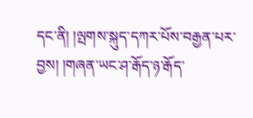དང་ནི། །ལྤགས་སྐུད་དཀར་པོས་བརྒྱན་པར་བྱས། །གཞན་ཡང་ཤ་རྒོད་ཉ་རྒོད་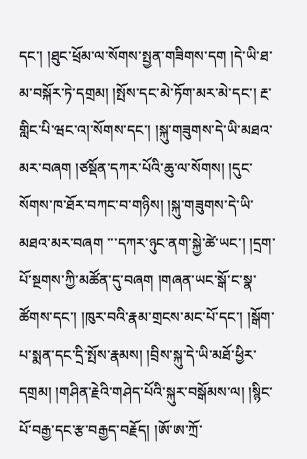དང་། །ཐུང་ཕྲོམ་ལ་སོགས་སྤྱན་གཟིགས་དག །དེ་ཡི་ཐ་མ་བསྐོར་ཏེ་དགྲམ། །སྤོས་དང་མེ་ཏོག་མར་མེ་དང་། རྔ་གླིང་པི་ཝང་འ།་སོགས་དང་། །སྐུ་གཟུགས་དེ་ཡི་མཐའ་མར་བཞག །ཙསྡོན་དཀར་པོའི་ཆུ་ལ་སོགས། །དུང་སོགས་ཁ་ཐོར་བཀང་བ་གཉིས། །སྐུ་གཟུགས་དེ་ཡི་མཐའ་མར་བཞག ་་་དཀར་ཉུང་ནག་སྐྱེ་ཚེ་ཡང་། །དྲག་པོ་སྔགས་ཀྱི་མཚོན་དུ་བཞག །གཞན་ཡང་སྒོ་ང་སྣ་ཚོགས་དང་། །ཁུར་བའི་རྣམ་གྲངས་མང་པོ་དང་། །སྒོག་པ་སྨན་དང་དྲི་སྤོས་རྣམས། །བྲིས་སྐུ་དེ་ཡི་མཐོ་ཕྱིར་དགྲམ། །གཤིན་རྗེའི་གཤེད་པོའི་སྐུར་བསྒོམས་ལ། །སྙིང་པོ་བརྒྱ་དང་རྩ་བརྒྱད་བརྗོད། །ཨོ་ཨ་ཀྲོ་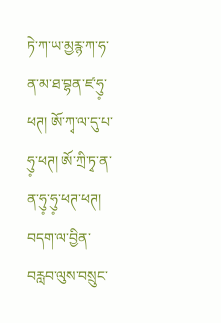ཏེ་ཀ་ཡ་མྱརྙ་ཀ་ཧ་ན་མ་ཐ་བྷན་ཛ་ཧུ༷་ཕཊ། ཨོ་ཀྭ་ལ་དུ་པ་ཧུ༷་ཕཊ། ཨོ་ཀྲི་ཏྭ་ན་ན་ཧུ༷་ཧུ༷་ཕཊ་ཕཊ། བདག་ལ་བྱིན་བརླབ་ལུས་བསྲུང་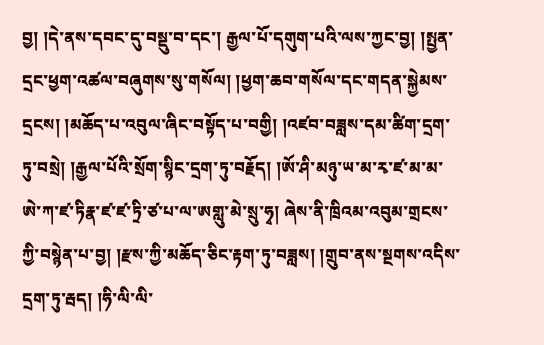བྱ། །དེ་ནས་དབང་དུ་བསྡུ་བ་དང་། རྒྱལ་པོ་དགུག་པའི་ལས་ཀྱང་བྱ། །སྤྱན་དྲང་ཕྱག་འཚལ་བཞུགས་སུ་གསོལ། །ཕྱག་ཆབ་གསོལ་དང་གདན་སྐྱེམས་དྲངས། །མཆོད་པ་འབུལ་ཞིང་བསྟོད་པ་བགྱི། །འཛབ་བཟླས་དམ་ཚིག་དྲག་ཏུ་བསྲེ། །རྒྱལ་པོའི་སྲོག་སྙིང་དྲག་ཏུ་བརྗོད། །ཨོ་ཤི་མཉུ་ཡ་མ་རྭ་ཛ་མ་མ་ཨེ་ཀ་ཛ་ཏིརྣ་ཛ་ཛ་ཏྲི་ཙ་པ་ལ་ཨགླུ་མེ་སྲུ་ཧྭ། ཞེས་ནི་ཁྲིའམ་འབུམ་གྲངས་ཀྱི་བསྙེན་པ་བྱ། །རྫས་ཀྱི་མཆོད་ཅིང་རྟག་ཏུ་བཟླས། །གྲུབ་ནས་སྔགས་འདིས་དྲག་ཏུ་རྦད། །ཧི་ལི་ལི་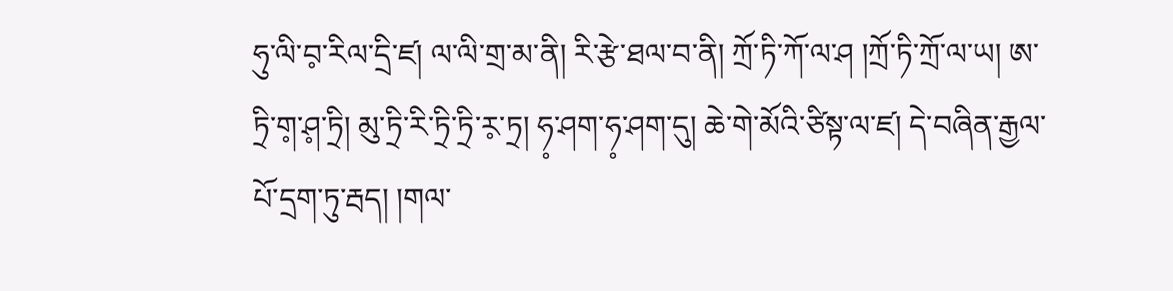ཧུ་ལི་བ༷་རིལ་དྲི་ཛ། ལ་ལི་གྲ་མ་ནི། རི་རྩེ་ཐལ་བ་ནི། ཀྲོ་ཏི་ཀོ་ལ་ཤ །ཀྲོ་ཏི་ཀྲོ་ལ་ཡ། ཨ་ཏྲི་ག༷་ཤ༷་ཏྲི། མུ་ཏྲི་རི་ཏྲི་ཏྲི་ར༷་ཏྲ། ཧ༷་ཤག་ཧ༷་ཤག་དུ། ཆེ་གེ་མོའི་ཙིསྟ་ལ་ཛ། དེ་བཞིན་རྒྱལ་པོ་དྲག་ཏུ་རྦད། །གལ་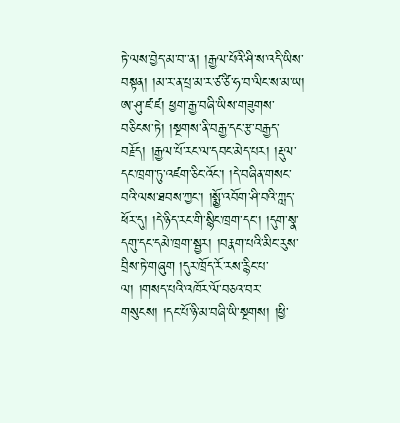ཏེ་ལས་བྱེད་མ་བ་་ན། །རྒྱལ་པོའི་ཤི་ས་འདི་ཡིས་བསྟན། །མ་ར་ན་པྲ་མ་ར་ཙ་ཙི་ཧ་བ་ལིང་ས་མ་ཡ། ཨ་ཤུ་ཛ་ཛ། ཕྱག་རྒྱ་བཞི་ཡིས་གཟུགས་བཅིངས་ཏེ། །སྔགས་ནི་བརྒྱ་དང་རྩ་བརྒྱད་བརྗོད། །རྒྱལ་པོ་རང་ལ་དབང་མེད་པར། །རྡུལ་དང་ཁྲག་ཏུ་འཛག་ཅིང་འོང་། །དེ་བཞིན་གསང་བའི་ལས་ཐབས་ཀྱང་། །སྨྱོ་འབོག་ཤི་བའི་ཀླད་ཕོར་དུ། །དེ་ཉིད་རང་གི་སྙིང་ཁྲག་དང་། །དུག་སྣ་དགུ་དང་དམེ་ཁྲག་སྦྱར། །བརྣག་པའི་མིང་རུས་བྲིས་ཏེ་གཞུག །དུར་ཁྲོད་རོ་རས་རྙིང་པ་ལ། །གསད་པའི་འཁོར་ལོ་བཅའ་བར་གསུངས། །དང་པོ་ཉི་མ་བཞི་ཡི་སྔགས། །ཕྱི་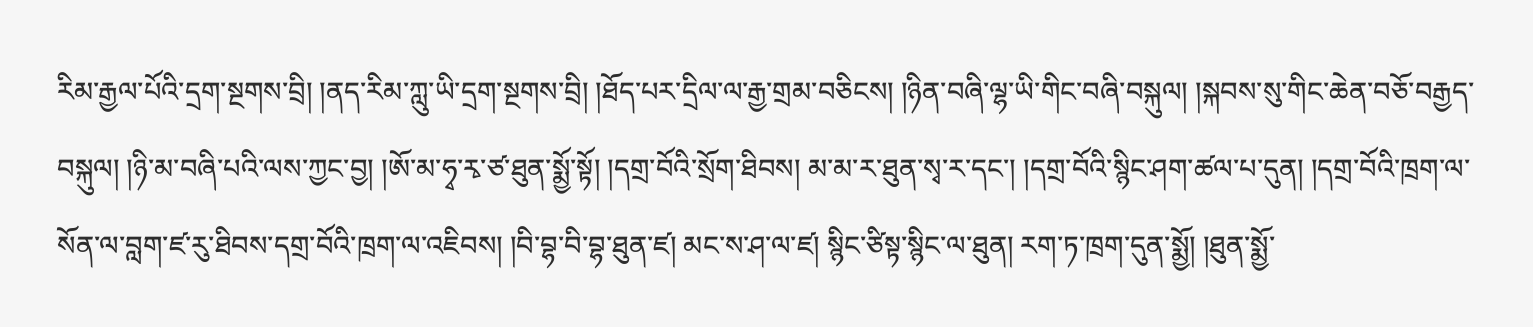རིམ་རྒྱལ་པོའི་དྲག་སྔགས་བྲི། །ནད་རིམ་ཀླུ་ཡི་དྲག་སྔགས་བྲི། །ཐོད་པར་དྲིལ་ལ་རྒྱ་གྲམ་བཅིངས། །ཉིན་བཞི་ལྷ་ཡི་གིང་བཞི་བསྐུལ། །སྐབས་སུ་གིང་ཆེན་བཅོ་བརྒྱད་བསྐུལ། །ཉི་མ་བཞི་པའི་ལས་ཀྱང་བྱ། །ཨོ་མ་ཧྭ་རྭ་ཙ་ཐུན་སྨྱོ་སྟོ། །དགྲ་བོའི་སྲོག་ཐིབས། མ་མ་ར་ཐུན་སྭ་ར་དང་། །དགྲ་བོའི་སྙིང་ཤག་ཚལ་པ་དུན། །དགྲ་བོའི་ཁྲག་ལ་སོན་ལ་བླག་ཛ་རུ་ཐིབས་དགྲ་བོའི་ཁྲག་ལ་འཇིབས། །བི་བྷ་བི་བྷ་ཐུན་ཛ། མང་ས་ཤ་ལ་ཛ། སྙིང་ཙིསྟ་སྙིང་ལ་ཐུན། རག་ཏ་ཁྲག་དུན་སྨྱོ། །ཐུན་སྨྱོ་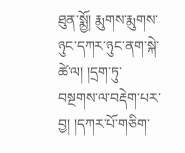ཐུན་སྨྱོ། རྨུགས་རྨུགས་ཉུང་དཀར་ཉུང་ནག་སྐེ་ཚེ་ལ། །དྲག་ཏུ་བསྔགས་ལ་བརྡེག་པར་བྱ། །དཀར་པོ་གཅིག་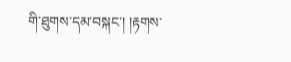གི་ཐུགས་དམ་བསྐང་། །རྟགས་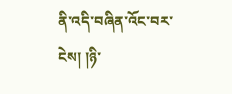ནི་འདི་བཞིན་འོང་བར་ངེས། །ཉི་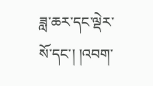ཟླ་ཆར་དང་ལྡེར་སོ་དང་། །འབག་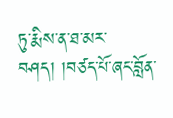ཏུ་རྨིས་ན་ཐ་མར་བཤད། །བཙད་པོ་ཞང་བློན་